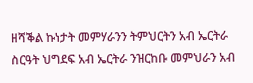ዘሻቕል ኩነታት መምሃራንን ትምህርትን አብ ኤርትራ
ስርዓት ህግደፍ አብ ኤርትራ ንዝርከቡ መምህራን አብ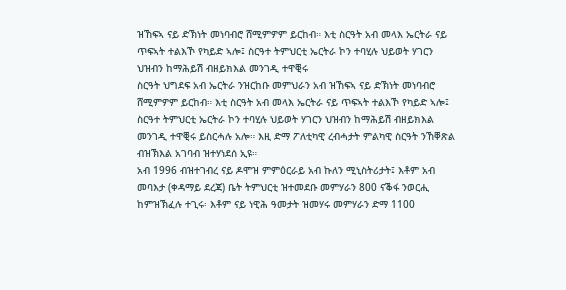ዝኸፍኣ ናይ ድኽነት መነባብሮ ሸሚምዎም ይርከብ። እቲ ስርዓት አብ መላእ ኤርትራ ናይ ጥፍኣት ተልእኾ የካይድ ኣሎ፤ ስርዓተ ትምህርቲ ኤርትራ ኮን ተባሂሉ ህይወት ሃገርን ህዝብን ከማሕይሽ ብዘይክእል መንገዲ ተዋቒሩ
ስርዓት ህግደፍ አብ ኤርትራ ንዝርከቡ መምህራን አብ ዝኸፍኣ ናይ ድኽነት መነባብሮ ሸሚምዎም ይርከብ። እቲ ስርዓት አብ መላእ ኤርትራ ናይ ጥፍኣት ተልእኾ የካይድ ኣሎ፤ ስርዓተ ትምህርቲ ኤርትራ ኮን ተባሂሉ ህይወት ሃገርን ህዝብን ከማሕይሽ ብዘይክእል መንገዲ ተዋቒሩ ይስርሓሉ አሎ። እዚ ድማ ፖለቲካዊ ረብሓታት ምልካዊ ስርዓት ንኸቐጽል ብዝኽእል አገባብ ዝተሃነደሰ ኢዩ።
አብ 1996 ብዝተገብረ ናይ ዶሞዝ ምምዕርራይ አብ ኩለን ሚኒስትሪታት፤ እቶም አብ መባእታ (ቀዳማይ ደረጃ) ቤት ትምህርቲ ዝተመደቡ መምሃራን 800 ናቕፋ ንወርሒ ከምዝኽፈሉ ተጊሩ፡ እቶም ናይ ነዊሕ ዓመታት ዝመሃሩ መምሃራን ድማ 1100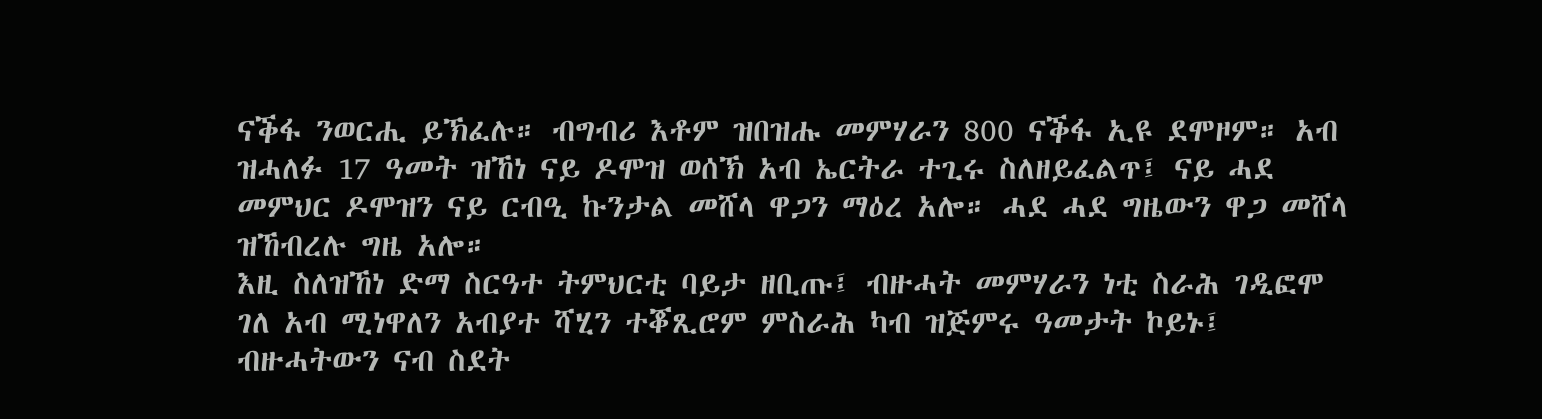ናቕፋ ንወርሒ ይኽፈሉ። ብግብሪ እቶም ዝበዝሑ መምሃራን 800 ናቕፋ ኢዩ ደሞዞም። አብ ዝሓለፉ 17 ዓመት ዝኸነ ናይ ዶሞዝ ወሰኽ አብ ኤርትራ ተጊሩ ስለዘይፈልጥ፤ ናይ ሓደ መምህር ዶሞዝን ናይ ርብዒ ኩንታል መሸላ ዋጋን ማዕረ አሎ። ሓደ ሓደ ግዜውን ዋጋ መሸላ ዝኸብረሉ ግዜ አሎ።
እዚ ስለዝኸነ ድማ ስርዓተ ትምህርቲ ባይታ ዘቢጡ፤ ብዙሓት መምሃራን ነቲ ስራሕ ገዲፎሞ ገለ አብ ሚነዋለን አብያተ ሻሂን ተቖጺሮም ምስራሕ ካብ ዝጅምሩ ዓመታት ኮይኑ፤ ብዙሓትውን ናብ ስደት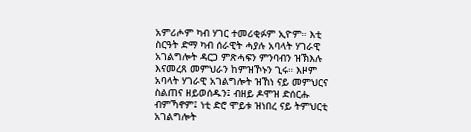አምሪሖም ካብ ሃገር ተመሪቂፉም ኢዮም። እቲ ስርዓት ድማ ካብ ሰራዊት ሓያሉ አባላት ሃገራዊ አገልግሎት ዳርጋ ምጽሓፍን ምንባብን ዝኽእሉ እናመረጸ መምህራን ከምዝኾኑን ጊሩ። እዞም አባላት ሃገራዊ አገልግሎት ዝኸነ ናይ መምህርና ስልጠና ዘይወሰዱን፤ ብዘይ ዶሞዝ ድሰርሑ ብምኻኖም፤ ነቲ ድሮ ሞይቱ ዝነበረ ናይ ትምህርቲ አገልግሎት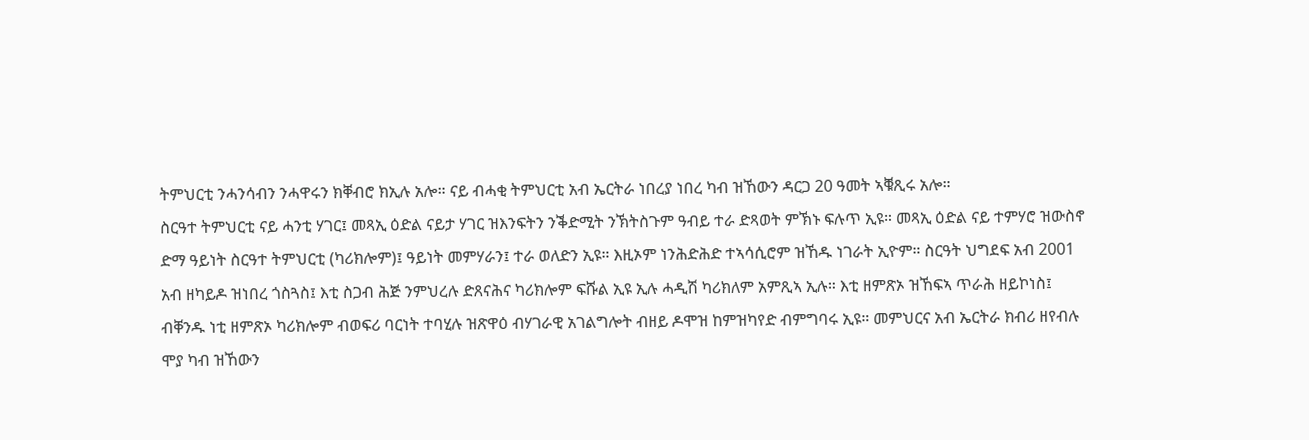ትምህርቲ ንሓንሳብን ንሓዋሩን ክቐብሮ ክኢሉ አሎ። ናይ ብሓቂ ትምህርቲ አብ ኤርትራ ነበረያ ነበረ ካብ ዝኸውን ዳርጋ 20 ዓመት ኣቑጺሩ አሎ።
ስርዓተ ትምህርቲ ናይ ሓንቲ ሃገር፤ መጻኢ ዕድል ናይታ ሃገር ዝእንፍትን ንቕድሚት ንኽትስጉም ዓብይ ተራ ድጻወት ምኽኑ ፍሉጥ ኢዩ። መጻኢ ዕድል ናይ ተምሃሮ ዝውስኖ ድማ ዓይነት ስርዓተ ትምህርቲ (ካሪክሎም)፤ ዓይነት መምሃራን፤ ተራ ወለድን ኢዩ። እዚኦም ነንሕድሕድ ተኣሳሲሮም ዝኸዱ ነገራት ኢዮም። ስርዓት ህግደፍ አብ 2001 አብ ዘካይዶ ዝነበረ ጎስጓስ፤ እቲ ስጋብ ሕጅ ንምህረሉ ድጸናሕና ካሪክሎም ፍሹል ኢዩ ኢሉ ሓዲሽ ካሪክለም አምጺኣ ኢሉ። እቲ ዘምጽኦ ዝኸፍኣ ጥራሕ ዘይኮነስ፤ ብቐንዱ ነቲ ዘምጽኦ ካሪክሎም ብወፍሪ ባርነት ተባሂሉ ዝጽዋዕ ብሃገራዊ አገልግሎት ብዘይ ዶሞዝ ከምዝካየድ ብምግባሩ ኢዩ። መምህርና አብ ኤርትራ ክብሪ ዘየብሉ ሞያ ካብ ዝኸውን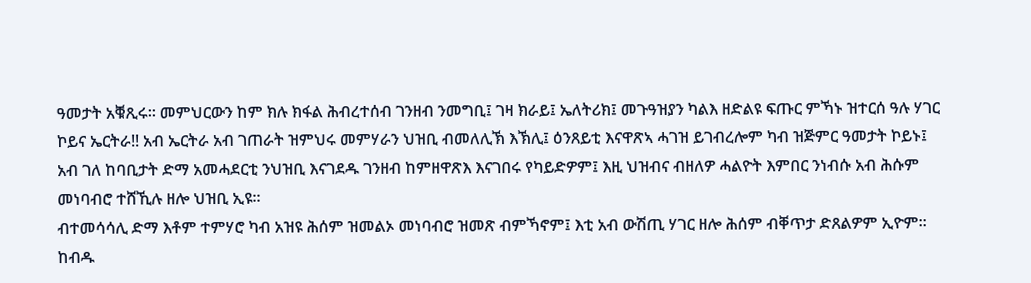ዓመታት አቑጺሩ። መምህርውን ከም ክሉ ክፋል ሕብረተሰብ ገንዘብ ንመግቢ፤ ገዛ ክራይ፤ ኤለትሪክ፤ መጉዓዝያን ካልእ ዘድልዩ ፍጡር ምኻኑ ዝተርሰ ዓሉ ሃገር ኮይና ኤርትራ!! አብ ኤርትራ አብ ገጠራት ዝምህሩ መምሃራን ህዝቢ ብመለሊኽ እኽሊ፤ ዕንጸይቲ እናዋጽኣ ሓገዝ ይገብረሎም ካብ ዝጅምር ዓመታት ኮይኑ፤ አብ ገለ ከባቢታት ድማ አመሓደርቲ ንህዝቢ እናገደዱ ገንዘብ ከምዘዋጽእ እናገበሩ የካይድዎም፤ እዚ ህዝብና ብዘለዎ ሓልዮት እምበር ንነብሱ አብ ሕሱም መነባብሮ ተሸኺሉ ዘሎ ህዝቢ ኢዩ።
ብተመሳሳሊ ድማ እቶም ተምሃሮ ካብ አዝዩ ሕሰም ዝመልኦ መነባብሮ ዝመጽ ብምኻኖም፤ እቲ አብ ውሽጢ ሃገር ዘሎ ሕሰም ብቐጥታ ድጸልዎም ኢዮም። ከብዱ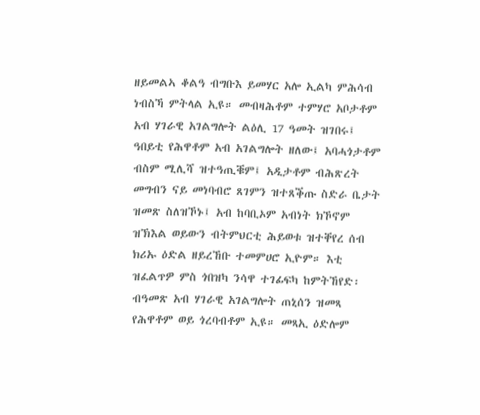ዘይመልኣ ቆልዓ ብግቡእ ይመሃር አሎ ኢልካ ምሕሳብ ነብስኻ ምትላል ኢዩ። መብዛሕቶም ተምሃሮ አቦታቶም አብ ሃገራዊ አገልግሎት ልዕሊ 17 ዓመት ዝገበሩ፤ ዓበይቲ የሕዋቶም አብ አገልግሎት ዘለው፤ አባሓጎታቶም ብስም ሚሊሻ ዝተዓጢቑም፤ አዲታቶም ብሕጽረት መግብን ናይ መነባብሮ ጸገምን ዝተጸቕጡ ስድራ ቤታት ዝመጽ ስለዝኾኑ፤ አብ ከባቢኦም አብነት ክኾኖም ዝኽእል ወይውን ብትምህርቲ ሕይወቱ ዝተቐየረ ሰብ ክሪኡ ዕድል ዘይረኸቡ ተመምሀሮ ኢዮም። እቲ ዝፈልጥዎ ምስ ጎበዝካ ንሳዋ ተገፊፍካ ከምትኸየድ፡ ብዓመጽ አብ ሃገራዊ አገልግሎት ጠኒሰን ዝመጻ የሕዋቶም ወይ ጎረባብቶም ኢዩ። መጻኢ ዕድሎም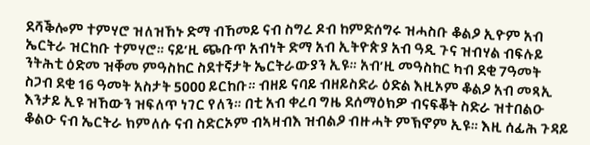ደሻቕሎም ተምሃሮ ዝለዝኸኑ ድማ ብኸመይ ናብ ስግረ ዶብ ከምድሰግሩ ዝሓስቡ ቆልዖ ኢዮም አብ ኤርትራ ዝርከቡ ተምሃሮ። ናይ’ዚ ጭቡጥ አብነት ድማ አብ ኢትዮጵያ አብ ዓዲ ጉና ዝብሃል ብፍሉይ ንትሕቲ ዕድመ ዝቐመ ምዓስከር ስደተኛታት ኤርትራውያን ኢዩ። አብ’ዚ መዓስከር ካብ ደቂ 7ዓመት ስጋብ ደቂ 16 ዓመት አስታት 5000 ይርከቡ። ብዘይ ናባይ ብዘይስድራ ዕድል እዚኦም ቆልዖ አብ መጻኢ እንታይ ኢዩ ዝኸውን ዝፍለጥ ነገር የለን። በቲ አብ ቀረባ ግዜ ደሰማዕክዎ ብናፍቖት ስድራ ዝተበልዑ ቆልዑ ናብ ኤርትራ ክምለሱ ናብ ስድርኦም ብኣዛብእ ዝብልዖ ብዙሓት ምኽኖም ኢዩ። እዚ ሰፊሕ ጉዳይ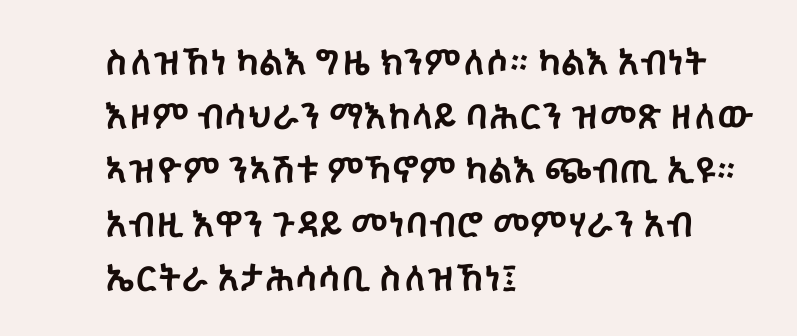ስለዝኸነ ካልእ ግዜ ክንምለሶ። ካልእ አብነት እዞም ብሳህራን ማእከላይ ባሕርን ዝመጽ ዘለው ኣዝዮም ንኣሽቱ ምኻኖም ካልእ ጭብጢ ኢዩ።
አብዚ እዋን ጉዳይ መነባብሮ መምሃራን አብ ኤርትራ አታሕሳሳቢ ስለዝኸነ፤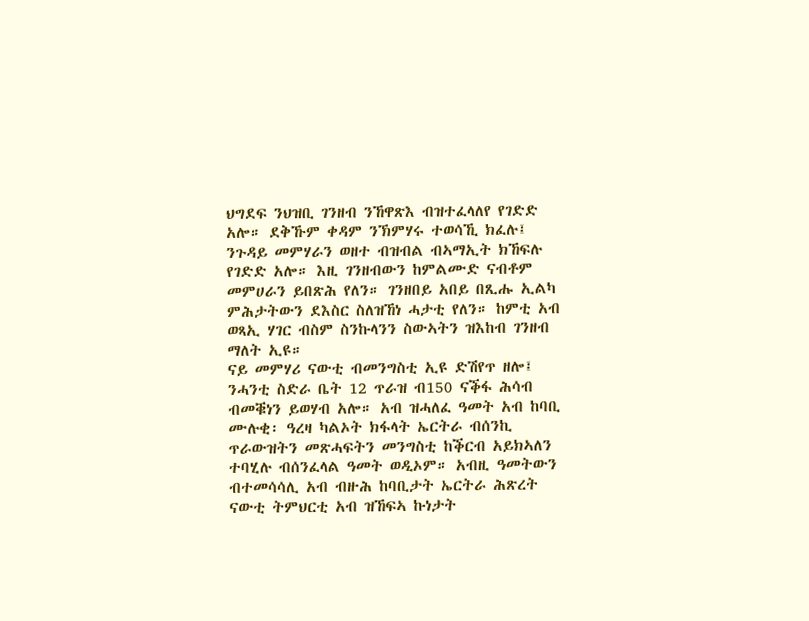ህግደፍ ንህዝቢ ገንዘብ ንኸዋጽእ ብዝተፈላለየ የገድድ አሎ። ደቅኹም ቀዳም ንኽምሃሩ ተወሳኺ ክፈሉ፤ ንጉዳይ መምሃራን ወዘተ ብዝብል ብኣማኢት ክኸፍሉ የገድድ አሎ። እዚ ገንዘብውን ከምልሙድ ናብቶም መምሀራን ይበጽሕ የለን። ገንዘበይ አበይ በጺሑ ኢልካ ምሕታትውን ደእስር ስለዝኸነ ሓታቲ የለን። ከምቲ አብ ወጻኢ ሃገር ብስም ስንኩላንን ስውኣትን ዝእከብ ገንዘብ ማለት ኢዩ።
ናይ መምሃሪ ናውቲ ብመንግስቲ ኢዩ ድሽየጥ ዘሎ፤ ንሓንቲ ስድራ ቤት 12 ጥራዝ ብ150 ናቕፋ ሕሳብ ብመቑነን ይወሃብ አሎ። አብ ዝሓለፈ ዓመት አብ ከባቢ ሙሉቂ፡ ዓረዛ ካልኦት ክፋላት ኤርትራ ብሰንኪ ጥራውዝትን መጽሓፍትን መንግስቲ ከቕርብ አይክኣለን ተባሂሉ ብሰንፈላል ዓመት ወዲኦም። አብዚ ዓመትውን ብተመሳሳሊ አብ ብዙሕ ከባቢታት ኤርትራ ሕጽረት ናውቲ ትምህርቲ አብ ዝኸፍኣ ኩነታት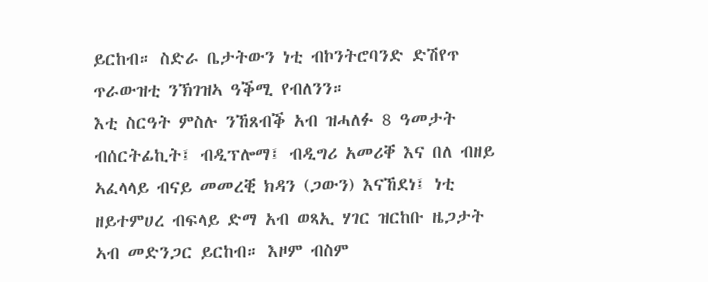ይርከብ። ስድራ ቤታትውን ነቲ ብኮንትሮባንድ ድሽየጥ ጥራውዝቲ ንኽገዝኣ ዓቕሚ የብለንን።
እቲ ስርዓት ምስሉ ንኸጸብቕ አብ ዝሓለፉ 8 ዓመታት ብሰርትፊኪት፤ ብዲፕሎማ፤ ብዲግሪ አመሪቐ እና በለ ብዘይ ኣፈላላይ ብናይ መመረቒ ክዳን (ጋውን) እናኸደነ፤ ነቲ ዘይተምሀረ ብፍላይ ድማ አብ ወጻኢ ሃገር ዝርከቡ ዜጋታት ኣብ መድንጋር ይርከብ። እዞም ብስም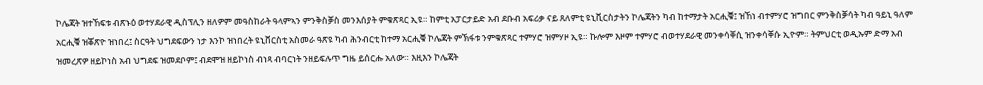ኮሌጃት ዝተኸፍቱ ብጽኑዕ ወተሃደራዊ ዲስፕሊን ዘለዎም መዓስከራት ዓላምኣን ምንቅስቓስ መንእሰያት ምቁጽጻር ኢዩ። ከምቲ አፓርታይድ አብ ደቡብ አፍሪቃ ናይ ጸለምቲ ዩኒቪርስታትን ኮሌጃትን ካብ ከተማታት አርሒቑ፤ ዝኸነ ብተምሃሮ ዝግበር ምንቅስቓሳት ካብ ዓይኒ ዓለም አርሒቑ ዝቖጽዮ ዝነበረ፤ ስርዓት ህግደፍውን ነታ እንኮ ዝነበረት ዩኒቨርስቲ አስመራ ዓጽዩ ካብ ሕንብርቲ ከተማ አርሒቑ ኮሌጃት ምኽፋቱ ንምቁጽጻር ተምሃሮ ዝምሃዞ ኢዩ። ኩሎም እዞም ተምሃሮ ብወተሃደራዊ መንቀሳቐሲ ዝንቀሳቐሱ ኢዮም። ትምህርቲ ወዲኡም ድማ አብ ዝመረጽዎ ዘይኮነስ አብ ህግደፍ ዝመደቦም፤ ብደሞዝ ዘይኮነስ ብነጻ ብባርነት ንዘይፍሉጥ ግዜ ይሰርሑ አለው። እዚእን ኮሌጃት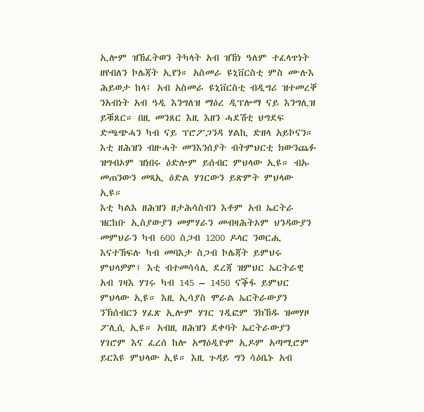ኢሎም ዝኸፈትወን ትካላት አብ ዝኸነ ዓለም ተፈላጥነት ዘየብለን ኮሌጃት ኢየን። አስመራ ዩኒቨርስቲ ምስ ሙሉእ ሕይወታ ከላ፤ አብ አስመራ ዩኒቨርስቲ ብዲግሪ ዝተመረቐ ንአብነት አብ ዓዲ እንግለዝ ማዕረ ዲፕሎማ ናይ እንግሊዝ ይቑጸር። በዚ መንጸር እዚ እዘን ሓደሽቲ ህግደፍ ድጫጭሓን ካብ ናይ ፕሮፖጋንዳ ሃልኪ ድዘላ አይኮናን። እቲ ዘሕዝን ብዙሓት መንእንሰያት ብትምህርቲ ክውንጨፉ ዝግብኦም ዝነበሩ ዕድሎም ይሰብር ምህላው ኢዩ። ብኡ መጠንውን መጻኢ ዕድል ሃገርውን ይጽምት ምህላው ኢዩ።
እቲ ካልእ ዘሕዝን ዘታሕሳስብን እቶም አብ ኤርትራ ዝርከቡ ኢስያውያን መምሃራን መብዛሕትኦም ህንዳውያን መምህራን ካብ 600 ስጋብ 1200 ዶላር ንወርሒ እናተኸፍሉ ካብ መባእታ ስጋብ ኮሌጃት ይምህሩ ምህላዎም፤ እቲ ብተመሳሳሊ ደረጃ ዝምህር ኤርትራዊ አብ ገዛእ ሃገሩ ካብ 145 – 1450 ናቕፋ ይምህር ምህላው ኢዩ። እዚ ኢሳያስ ሞራል ኤርትራውያን ንኽሰብርን ሃፈጽ ኢሎም ሃገር ገዲፎም ንክኸዱ ዝመሃዞ ፖሊሲ ኢዩ። አብዚ ዘሕዝን ደቀባት ኤርትራውያን ሃገሮም እና ፈረሰ ከሎ አማዕዲዮም ኢዶም አጣሚሮም ይርእዩ ምህላው ኢዩ። እዚ ጉዳይ ግን ሳዕቤኑ አብ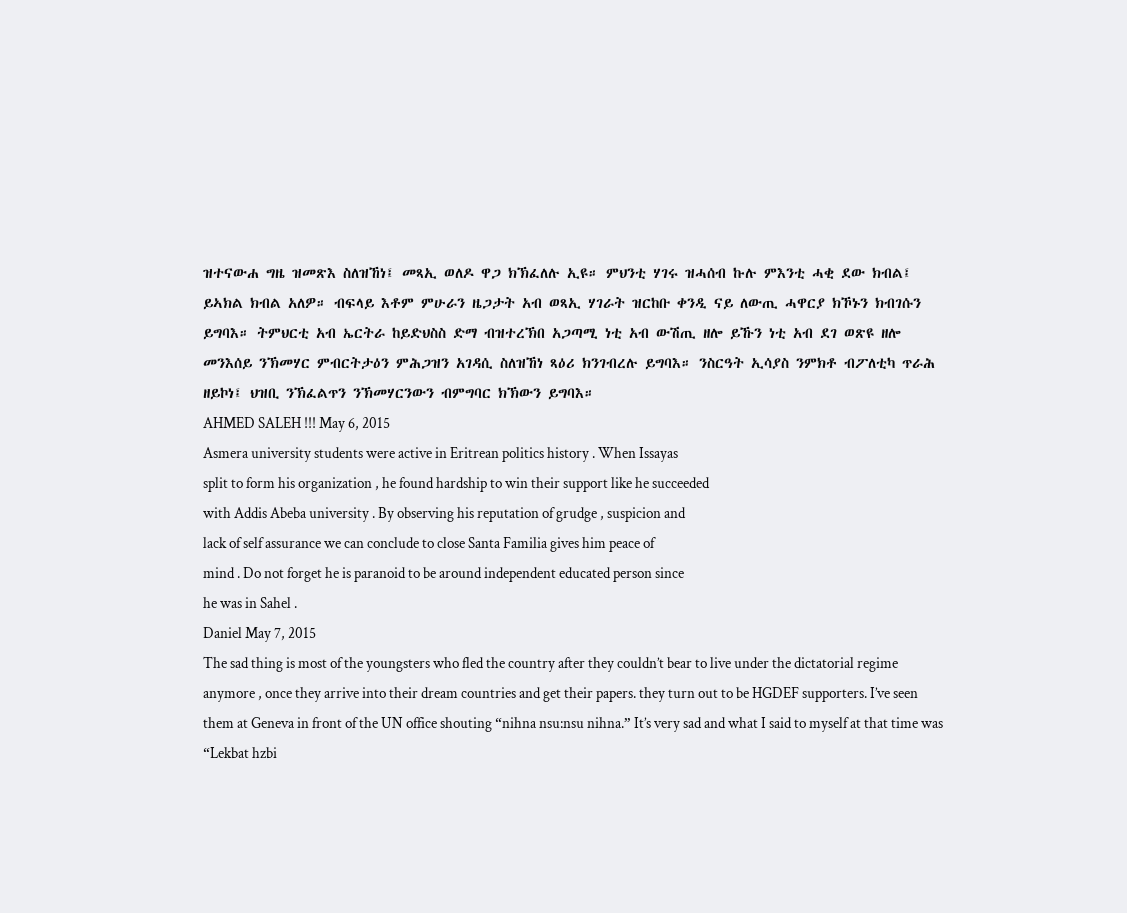ዝተናውሐ ግዜ ዝመጽእ ስለዝኸነ፤ መጻኢ ወለዶ ዋጋ ክኽፈለሉ ኢዩ። ምህንቲ ሃገሩ ዝሓሰብ ኩሉ ምእንቲ ሓቂ ደው ክብል፤ ይኣክል ክብል አለዎ። ብፍላይ እቶም ምሁራን ዜጋታት አብ ወጻኢ ሃገራት ዝርከቡ ቀንዲ ናይ ለውጢ ሓዋርያ ክኾኑን ክብገሱን ይግባእ። ትምህርቲ አብ ኤርትራ ከይድህስስ ድማ ብዝተረኽበ አጋጣሚ ነቲ አብ ውሽጢ ዘሎ ይኹን ነቲ አብ ደገ ወጽዩ ዘሎ መንእሰይ ንኽመሃር ምብርትታዕን ምሕጋዝን አገዳሲ ስለዝኸነ ጻዕሪ ክንገብረሉ ይግባእ። ንስርዓት ኢሳያስ ንምክቶ ብፖለቲካ ጥራሕ ዘይኮነ፤ ህዝቢ ንኽፈልጥን ንኽመሃርንውን ብምግባር ክኽውን ይግባእ።
AHMED SALEH !!! May 6, 2015
Asmera university students were active in Eritrean politics history . When Issayas
split to form his organization , he found hardship to win their support like he succeeded
with Addis Abeba university . By observing his reputation of grudge , suspicion and
lack of self assurance we can conclude to close Santa Familia gives him peace of
mind . Do not forget he is paranoid to be around independent educated person since
he was in Sahel .
Daniel May 7, 2015
The sad thing is most of the youngsters who fled the country after they couldn’t bear to live under the dictatorial regime anymore , once they arrive into their dream countries and get their papers. they turn out to be HGDEF supporters. I’ve seen them at Geneva in front of the UN office shouting “nihna nsu:nsu nihna.” It’s very sad and what I said to myself at that time was “Lekbat hzbi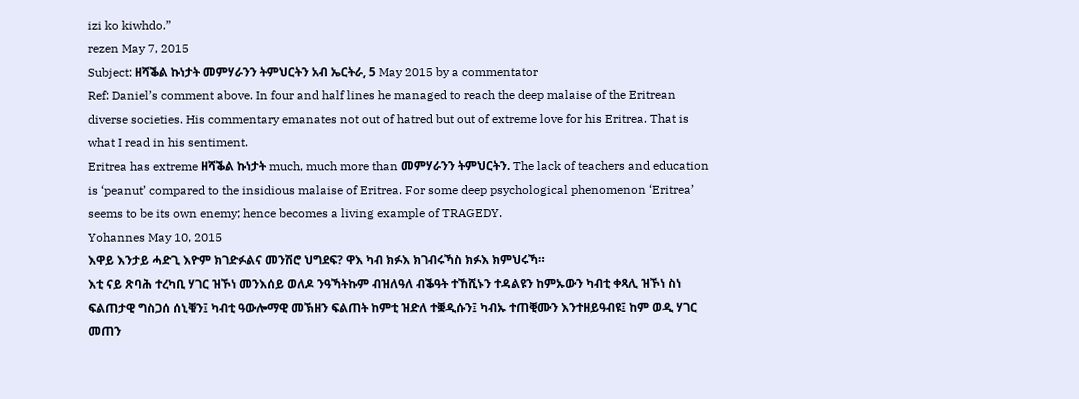izi ko kiwhdo.”
rezen May 7, 2015
Subject: ዘሻቕል ኩነታት መምሃራንን ትምህርትን አብ ኤርትራ, 5 May 2015 by a commentator
Ref: Daniel’s comment above. In four and half lines he managed to reach the deep malaise of the Eritrean diverse societies. His commentary emanates not out of hatred but out of extreme love for his Eritrea. That is what I read in his sentiment.
Eritrea has extreme ዘሻቕል ኩነታት much, much more than መምሃራንን ትምህርትን. The lack of teachers and education is ‘peanut’ compared to the insidious malaise of Eritrea. For some deep psychological phenomenon ‘Eritrea’ seems to be its own enemy; hence becomes a living example of TRAGEDY.
Yohannes May 10, 2015
እዋይ እንታይ ሓድጊ እዮም ክገድፉልና መንሽሮ ህግደፍ? ዋእ ካብ ክፉእ ክገብሩኻስ ክፉእ ክምህሩኻ።
እቲ ናይ ጽባሕ ተረካቢ ሃገር ዝኾነ መንእሰይ ወለዶ ንዓኻትኩም ብዝለዓለ ብቕዓት ተኸሺኑን ተዳልዩን ከምኡውን ካብቲ ቀጻሊ ዝኾነ ስነ ፍልጠታዊ ግስጋሰ ሰኒቑን፤ ካብቲ ዓውሎማዊ መኽዘን ፍልጠት ከምቲ ዝድለ ተቛዲሱን፤ ካብኡ ተጠቒሙን እንተዘይዓብዩ፤ ከም ወዲ ሃገር መጠን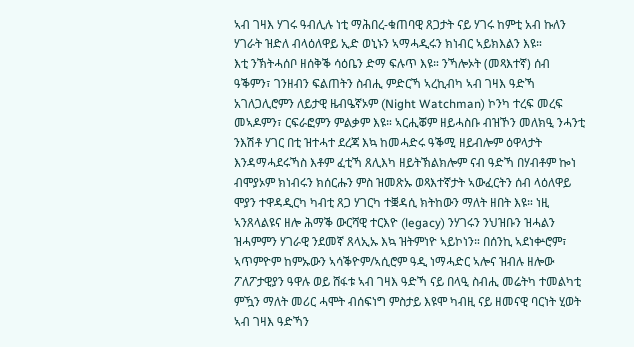ኣብ ገዛእ ሃገሩ ዓብሊሉ ነቲ ማሕበረ-ቁጠባዊ ጸጋታት ናይ ሃገሩ ከምቲ አብ ኩለን ሃገራት ዝድለ ብላዕለዋይ ኢድ ወኒኑን ኣማሓዲሩን ክነብር ኣይክእልን እዩ።
እቲ ንኽትሓሰቦ ዘሰቅቕ ሳዕቤን ድማ ፍሉጥ እዩ። ንኻሎኦት (መጻእተኛ) ሰብ ዓቕምን፣ ገንዘብን ፍልጠትን ስብሒ ምድርኻ ኣረኪብካ ኣብ ገዛእ ዓድኻ አገለጋሊሮምን ለይታዊ ዜብዔኛኦም (Night Watchman) ኮንካ ተረፍ መረፍ መኣዶምን፣ ርፍራፎምን ምልቃም እዩ። ኣርሒቖም ዘይሓስቡ ብዝኾን መለክዒ ንሓንቲ ንእሽቶ ሃገር በቲ ዝተሓተ ደረጃ እኳ ከመሓድሩ ዓቕሚ ዘይብሎም ዕዋላታት እንዳማሓደሩኻስ እቶም ፈቲኻ ጸሊእካ ዘይትኽልክሎም ናብ ዓድኻ በሃብቶም ኰነ ብሞያኦም ክነብሩን ክሰርሑን ምስ ዝመጽኡ ወጻእተኛታት ኣውፈርትን ሰብ ላዕለዋይ ሞያን ተዋዳዲርካ ካብቲ ጸጋ ሃገርካ ተቛዳሲ ክትከውን ማለት ዘበት እዩ። ነዚ ኣንጸላልዩና ዘሎ ሕማቕ ውርሻዊ ተርእዮ (legacy) ንሃገሩን ንህዝቡን ዝሓልን ዝሓምምን ሃገራዊ ንደመኛ ጸላኢኡ እኳ ዝትምነዮ ኣይኮነን። በሰንኪ ኣደነቍሮም፣ ኣጥምዮም ከምኡውን ኣሳቕዮም/ኣሲሮም ዓዲ ነማሓድር ኣሎና ዝብሉ ዘሎው ፖለፖታዊያን ዓዋሉ ወይ ሸፋቱ ኣብ ገዛእ ዓድኻ ናይ በላዒ ስብሒ መሬትካ ተመልካቲ ምዃን ማለት መሪር ሓሞት ብሰፍነግ ምስታይ እዩሞ ካብዚ ናይ ዘመናዊ ባርነት ሂወት ኣብ ገዛእ ዓድኻን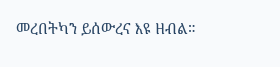መረበትካን ይሰውረና እዩ ዘብል።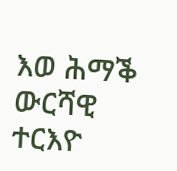እወ ሕማቕ ውርሻዊ ተርእዮ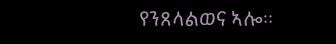የንጸላልወና ኣሎ።